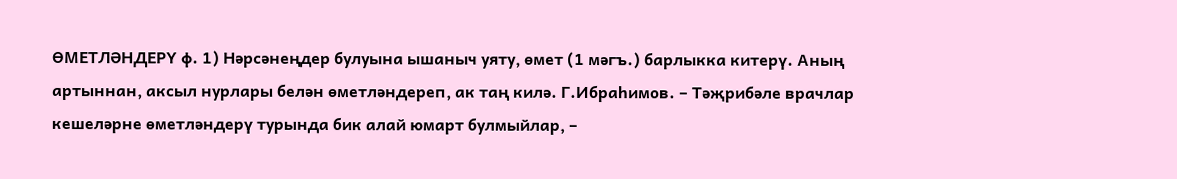ӨМЕТЛӘНДЕРҮ ф. 1) Нәрсәнеңдер булуына ышаныч уяту, өмет (1 мәгъ.) барлыкка китерү. Аның артыннан, аксыл нурлары белән өметләндереп, ак таң килә. Г.Ибраһимов. – Тәҗрибәле врачлар кешеләрне өметләндерү турында бик алай юмарт булмыйлар, –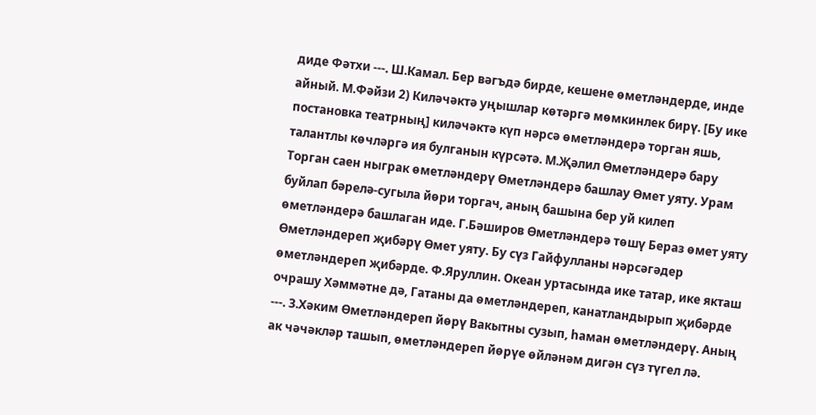диде Фәтхи ---. Ш.Камал. Бер вәгъдә бирде, кешене өметләндерде, инде айный. М.Фәйзи 2) Киләчәктә уңышлар көтәргә мөмкинлек бирү. [Бу ике постановка театрның] киләчәктә күп нәрсә өметләндерә торган яшь, талантлы көчләргә ия булганын күрсәтә. М.Җәлил Өметләндерә бару Торган саен ныграк өметләндерү Өметләндерә башлау Өмет уяту. Урам буйлап бәрелә-сугыла йөри торгач, аның башына бер уй килеп өметләндерә башлаган иде. Г.Бәширов Өметләндерә төшү Бераз өмет уяту Өметләндереп җибәрү Өмет уяту. Бу сүз Гайфулланы нәрсәгәдер өметләндереп җибәрде. Ф.Яруллин. Океан уртасында ике татар, ике якташ очрашу Хәммәтне дә, Гатаны да өметләндереп, канатландырып җибәрде ---. З.Хәким Өметләндереп йөрү Вакытны сузып, һаман өметләндерү. Аның ак чәчәкләр ташып, өметләндереп йөрүе өйләнәм дигән сүз түгел лә.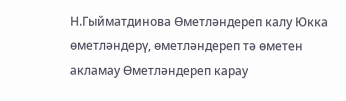Н.Гыйматдинова Өметләндереп калу Юкка өметләндерү, өметләндереп тә өметен акламау Өметләндереп карау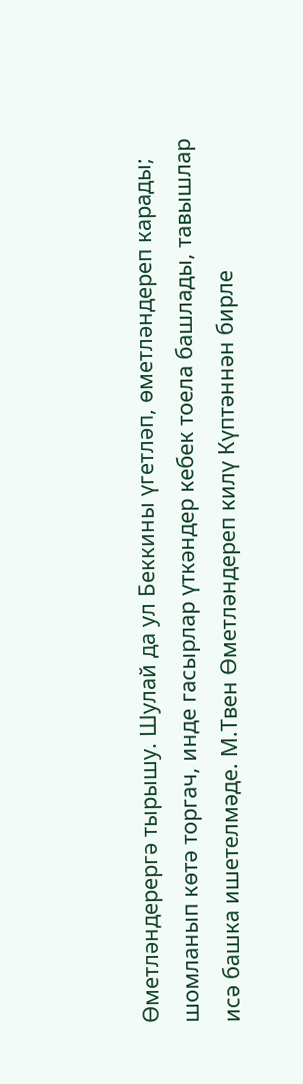Өметләндерергә тырышу. Шулай да ул Беккины үгетләп, өметләндереп карады; шомланып көтә торгач, инде гасырлар үткәндер кебек тоела башлады, тавышлар исә башка ишетелмәде. М.Твен Өметләндереп килү Күптәннән бирле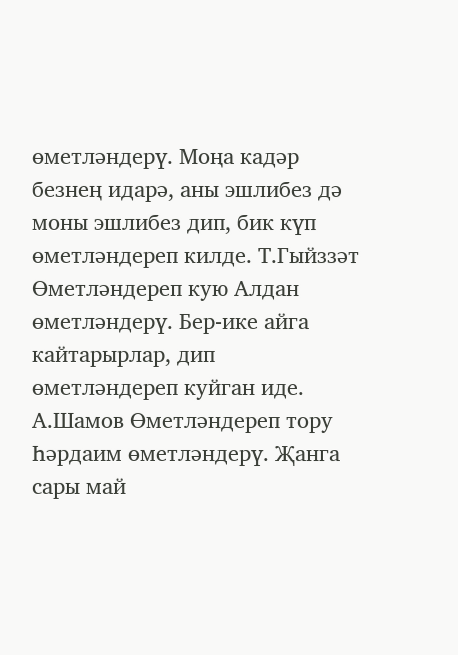өметләндерү. Моңа кадәр безнең идарә, аны эшлибез дә моны эшлибез дип, бик күп өметләндереп килде. Т.Гыйззәт Өметләндереп кую Алдан өметләндерү. Бер-ике айга кайтарырлар, дип өметләндереп куйган иде. А.Шамов Өметләндереп тору Һәрдаим өметләндерү. Җанга сары май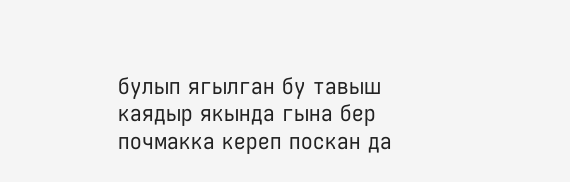булып ягылган бу тавыш каядыр якында гына бер почмакка кереп поскан да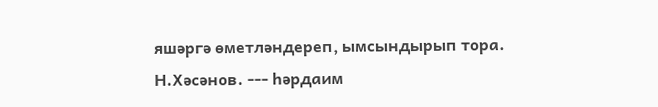яшәргә өметләндереп, ымсындырып тора. Н.Хәсәнов. --- һәрдаим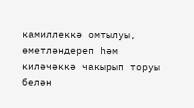камиллеккә омтылуы, өметләндереп һәм киләчәккә чакырып торуы белән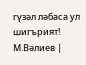гүзәл ләбаса ул шигърият! М.Вәлиев |